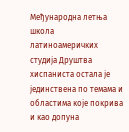Међународна летња школа латиноамеричких студија Друштва хиспаниста остала је јединствена по темама и областима које покрива и као допуна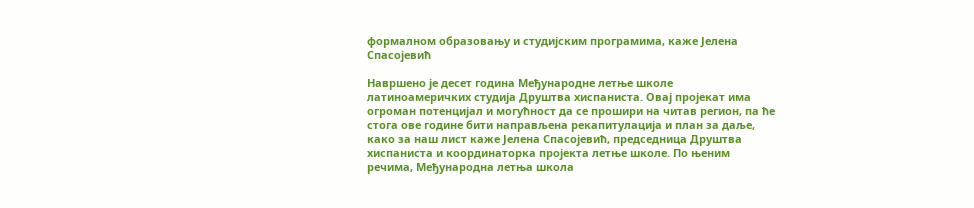формалном образовању и студијским програмима, каже Јелена Спасојевић

Навршено је десет година Међународне летње школе латиноамеричких студија Друштва хиспаниста. Овај пројекат има огроман потенцијал и могућност да се прошири на читав регион, па ће стога ове године бити направљена рекапитулација и план за даље, како за наш лист каже Јелена Спасојевић, председница Друштва хиспаниста и координаторка пројекта летње школе. По њеним речима, Међународна летња школа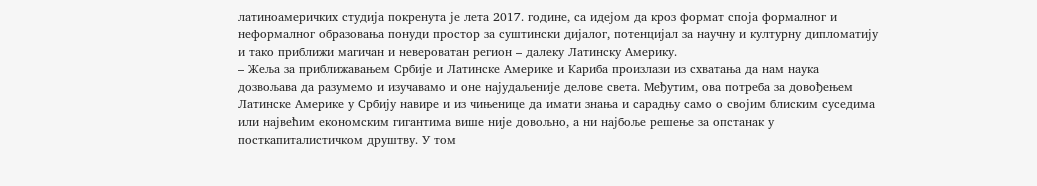латиноамеричких студија покренута је лета 2017. године, са идејом да кроз формат споја формалног и неформалног образовања понуди простор за суштински дијалог, потенцијал за научну и културну дипломатију и тако приближи магичан и невероватан регион – далеку Латинску Америку.
– Жеља за приближавањем Србије и Латинске Америке и Кариба произлази из схватања да нам наука дозвољава да разумемо и изучавамо и оне најудаљеније делове света. Међутим, ова потреба за довођењем Латинске Америке у Србију навире и из чињенице да имати знања и сарадњу само о својим блиским суседима или највећим економским гигантима више није довољно, а ни најбоље решење за опстанак у посткапиталистичком друштву. У том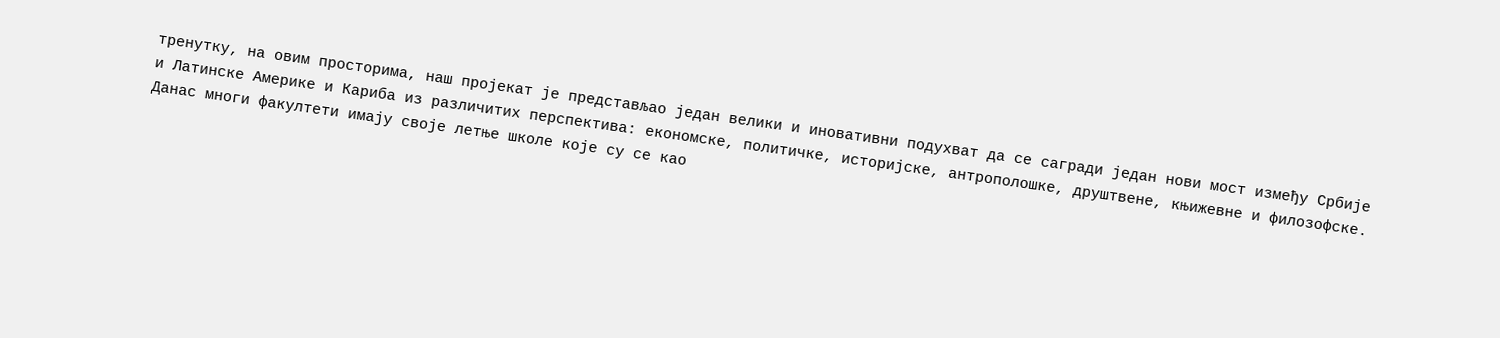тренутку, на овим просторима, наш пројекат је представљао један велики и иновативни подухват да се сагради један нови мост између Србије и Латинске Америке и Кариба из различитих перспектива: економске, политичке, историјске, антрополошке, друштвене, књижевне и филозофске. Данас многи факултети имају своје летње школе које су се као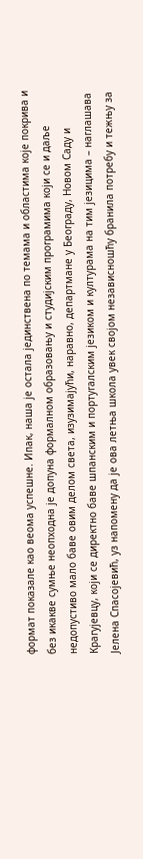формат показале као веома успешне. Ипак, наша је остала јединствена по темама и областима које покрива и без икакве сумње неопходна је допуна формалном образовању и студијским програмима који се и даље недопустиво мало баве овим делом света, изузимајући, наравно, департмане у Београду, Новом Саду и Крагујевцу, који се директно баве шпанским и португалским језиком и културама на тим језицима – наглашава Јелена Спасојевић, уз напомену да је ова летња школа увек својом независношћу бранила потребу и тежњу за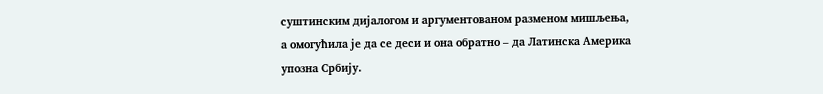суштинским дијалогом и аргументованом разменом мишљења, а омогућила је да се деси и она обратно – да Латинска Америка упозна Србију.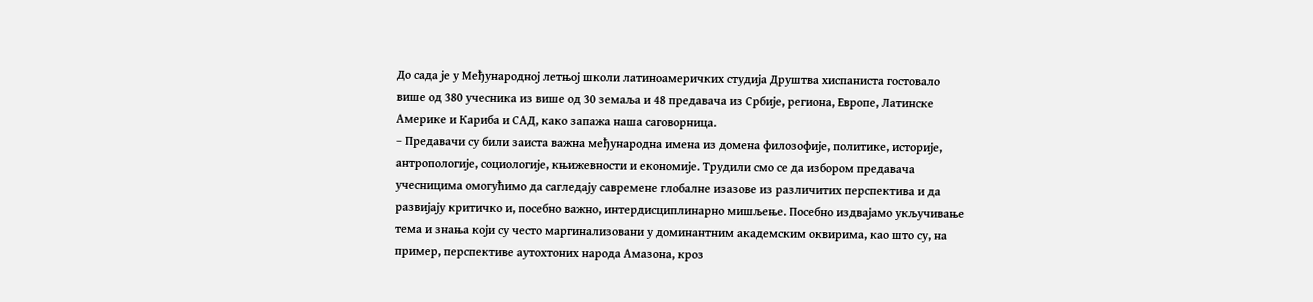До сада је у Међународној летњој школи латиноамеричких студија Друштва хиспаниста гостовало више од 380 учесника из више од 30 земаља и 48 предавача из Србије, региона, Европе, Латинске Америке и Кариба и САД, како запажа наша саговорница.
– Предавачи су били заиста важна међународна имена из домена филозофије, политике, историје, антропологије, социологије, књижевности и економије. Трудили смо се да избором предавача учесницима омогућимо да сагледају савремене глобалне изазове из различитих перспектива и да развијају критичко и, посебно важно, интердисциплинарно мишљење. Посебно издвајамо укључивање тема и знања који су често маргинализовани у доминантним академским оквирима, као што су, на пример, перспективе аутохтоних народа Амазона, кроз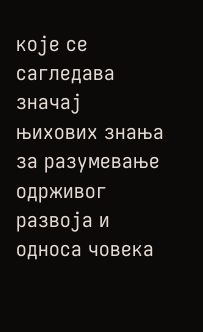које се сагледава значај њихових знања за разумевање одрживог развоја и односа човека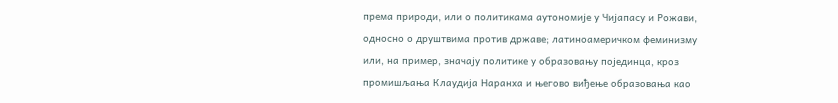према природи, или о политикама аутономије у Чијапасу и Рожави, односно о друштвима против државе; латиноамеричком феминизму или, на пример, значају политике у образовању појединца, кроз промишљања Клаудија Наранха и његово виђење образовања као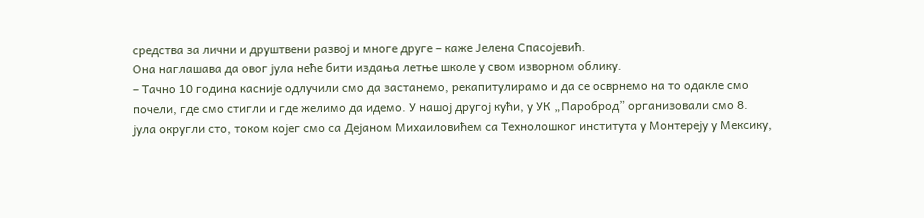средства за лични и друштвени развој и многе друге – каже Јелена Спасојевић.
Она наглашава да овог јула неће бити издања летње школе у свом изворном облику.
– Тачно 10 година касније одлучили смо да застанемо, рекапитулирамо и да се осврнемо на то одакле смо почели, где смо стигли и где желимо да идемо. У нашој другој кући, у УК „Пароброд” организовали смо 8. јула округли сто, током којег смо са Дејаном Михаиловићем са Технолошког института у Монтереју у Мексику,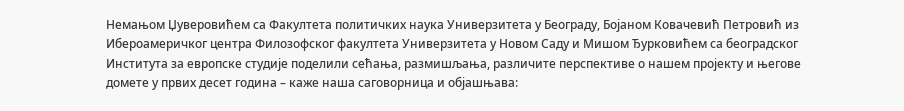Немањом Џуверовићем са Факултета политичких наука Универзитета у Београду, Бојаном Ковачевић Петровић из Ибероамеричког центра Филозофског факултета Универзитета у Новом Саду и Мишом Ђурковићем са београдског Института за европске студије поделили сећања, размишљања, различите перспективе о нашем пројекту и његове домете у првих десет година – каже наша саговорница и објашњава: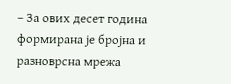– За ових десет година формирана је бројна и разноврсна мрежа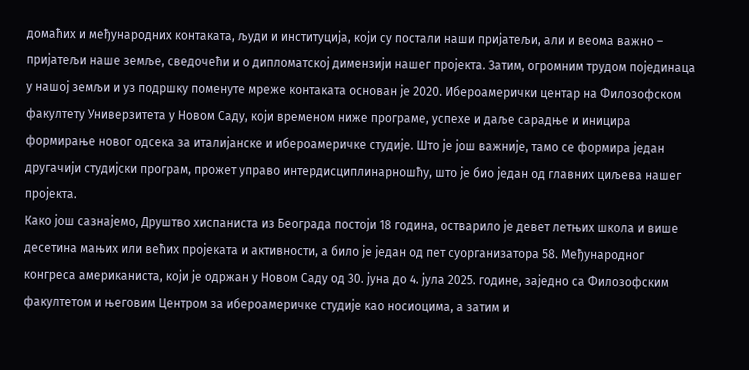домаћих и међународних контаката, људи и институција, који су постали наши пријатељи, али и веома важно – пријатељи наше земље, сведочећи и о дипломатској димензији нашег пројекта. Затим, огромним трудом појединаца у нашој земљи и уз подршку поменуте мреже контаката основан је 2020. Ибероамерички центар на Филозофском факултету Универзитета у Новом Саду, који временом ниже програме, успехе и даље сарадње и иницира формирање новог одсека за италијанске и ибероамеричке студије. Што је још важније, тамо се формира један другачији студијски програм, прожет управо интердисциплинарношћу, што је био један од главних циљева нашег пројекта.
Како још сазнајемо, Друштво хиспаниста из Београда постоји 18 година, остварило је девет летњих школа и више десетина мањих или већих пројеката и активности, а било је један од пет суорганизатора 58. Међународног конгреса американиста, који је одржан у Новом Саду од 30. јуна до 4. јула 2025. године, заједно са Филозофским факултетом и његовим Центром за ибероамеричке студије као носиоцима, а затим и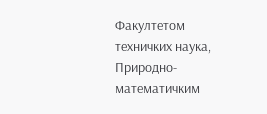Факултетом техничких наука, Природно-математичким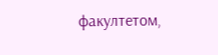факултетом,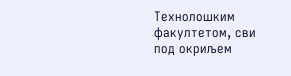Технолошким факултетом, сви под окриљем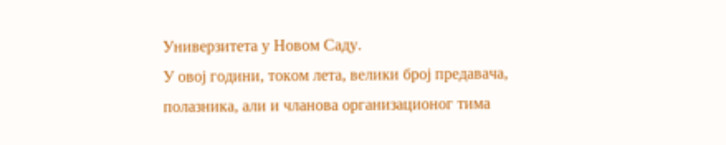Универзитета у Новом Саду.
У овој години, током лета, велики број предавача, полазника, али и чланова организационог тима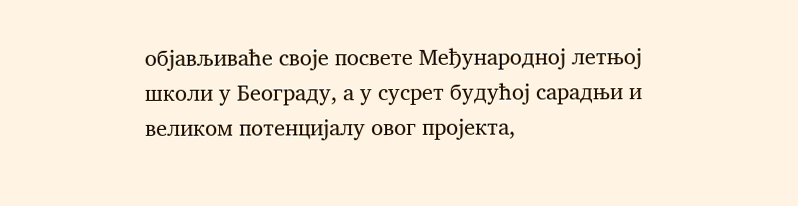објављиваће своје посвете Међународној летњој школи у Београду, а у сусрет будућој сарадњи и великом потенцијалу овог пројекта,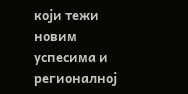који тежи новим успесима и регионалној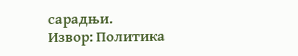сарадњи.
Извор: Политика